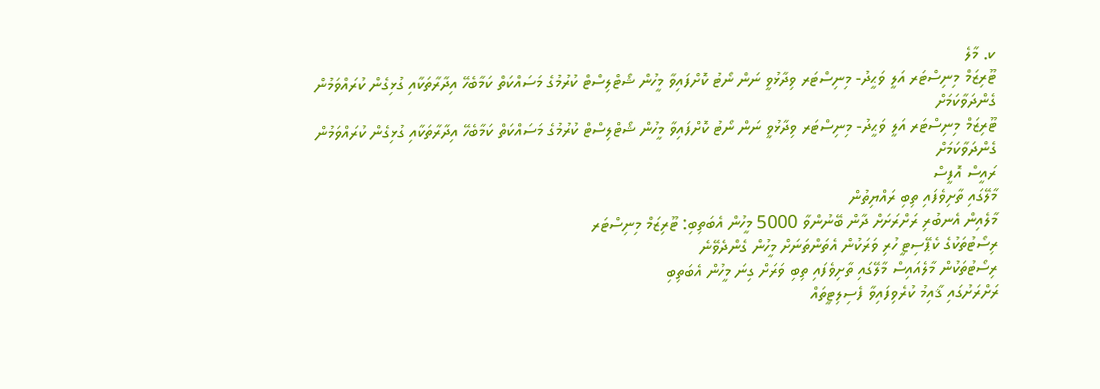ކ. މާލެ
ޓޫރިޒަމް މިނިސްޓަރ އަލީ ވަޙީދު- މިނިސްޓަރ ވިދާޅުވީ ނަން ނޯޓު ކޮށްފައިވާ މީހުން ޝޯޓްލިސްޓް ކުރުމުގެ މަސައްކަތް ކަމާބެހޭ އިދާރާތަކާއި ގުޅިގެން ކުރައްވަމުން ގެންދަވާކަމަށް
ޓޫރިޒަމް މިނިސްޓަރ އަލީ ވަޙީދު- މިނިސްޓަރ ވިދާޅުވީ ނަން ނޯޓު ކޮށްފައިވާ މީހުން ޝޯޓްލިސްޓް ކުރުމުގެ މަސައްކަތް ކަމާބެހޭ އިދާރާތަކާއި ގުޅިގެން ކުރައްވަމުން ގެންދަވާކަމަށް
ރައީސް އޮފީސް
މާލޭގައި ތާށިވެފައި ތިބި ރައްޔިތުން
މާލެއިން އެނބުރި ރަށްރަށަށް ދާން ބޭނުންވާ 5000 މީހުން އެބަތިބި: ޓޫރިޒަމް މިނިސްޓަރ
ރިސޯޓުތަކުގެ ކެޕޭސިޓީ ހުރި ވަރަކުން އެތަންތަނަށް މީހުން ގެންދެވޭނެ
ރިސޯޓުތަކުން މާލެއައިސް މާލޭގައި ތާށިވެފައި ތިބި ވަރަށް ގިނަ މީހުން އެބަތިބި
ރަށްރަށުގައި ޤާއިމު ކުރެވިފައިވާ ފެސިލިޓީތައް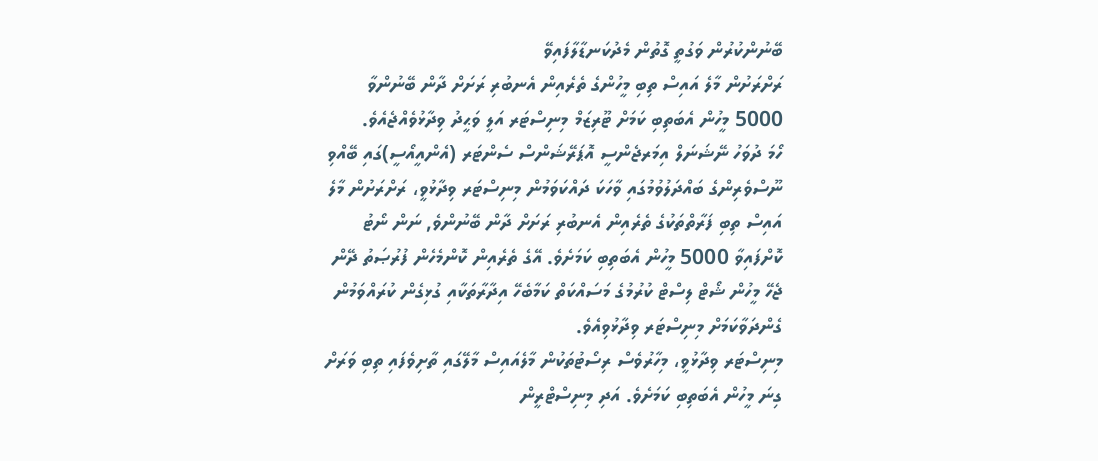ބޭނުންކުރުން ވަގުތީ ގޮތުން މެދުކަނޑާލާފައިވޭ
ރަށްރަށުން މާލެ އައިސް ތިބި މީހުންގެ ތެރެއިން އެނބުރި ރަށަށް ދާން ބޭނުންވާ 5000 މީހުން އެބަތިބި ކަމަށް ޓޫރިޒަމް މިނިސްޓަރ އަލީ ވަޙީދު ވިދާޅުވެއްޖެއެވެ.
ހޯމަ ދުވަހު ނޭޝަނަލް އިމަރޖެންސީ އޮޕަރޭޝަންސް ސެންޓަރ (އެންއީއޯސީ)ގައި ބޭއްވި ނޫސްވެރިންގެ ބައްދަލުވުމުގައި ވާހަކަ ދައްކަވަމުން މިނިސްޓަރ ވިދާޅުވީ، ރަށްރަށުން މާލެ އައިސް ތިބި ފަރާތްތަކުގެ ތެރެއިން އެނބުރި ރަށަށް ދާން ބޭނުންވެ, ނަން ނޯޓު ކޮށްފައިވާ 5000 މީހުން އެބަތިބި ކަމަށެވެ. އޭގެ ތެރެއިން ކޮންމެހެން ފުރުޞަތު ދޭން ޖެހޭ މީހުން ޝޯޓް ލިސްޓް ކުރުމުގެ މަސައްކަތް ކަމާބެހޭ އިދާރާތަކާއި ގުޅިގެން ކުރައްވަމުން ގެންދަވާކަމަށް މިނިސްޓަރ ވިދާޅުވިއެވެ.
މިނިސްޓަރ ވިދާޅުވީ، މިހާރުވެސް ރިސޯޓުތަކުން މާލެއައިސް މާލޭގައި ތާށިވެފައި ތިބި ވަރަށް ގިނަ މީހުން އެބަތިބި ކަމަށެވެ. އަދި މިނިސްޓްރީން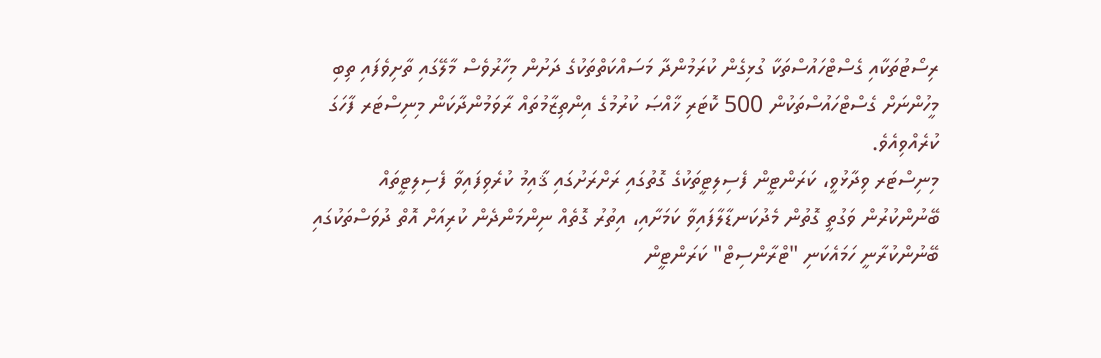ރިސޯޓުތަކާއި ގެސްޓްހައުސްތަކާ ގުޅިގެން ކުރަމުންދާ މަސައްކަތްތަކުގެ ދަށުން މިހާރުވެސް މާލޭގައި ތާށިވެފައި ތިބި މީހުންނަށް ގެސްޓްހައުސްތަކުން 500 ކޮޓަރި ޚާއްޞަ ކުރުމުގެ އިންތިޒާމުތައް ރާވަމުންދާކަން މިނިސްޓަރ ފާހަގަ ކުރެއްވިއެވެ.
މިނިސްޓަރ ވިދާޅުވީ، ކަރަންޓީން ފެސިލިޓީތަކުގެ ގޮތުގައި ރަށްރަށުގައި ޤާއިމު ކުރެވިފައިވާ ފެސިލިޓީތައް ބޭނުންކުރުން ވަގުތީ ގޮތުން މެދުކަނޑާލާފައިވާ ކަމަށާއި، އިތުރު ގޮތެއް ނިންމަންދެން ކުރިއަށް އޮތް ދުވަސްތަކުގައި ބޭނުންކުރާނީ ހަމައެކަނި "ޓްރާންސިޓް" ކަރަންޓީން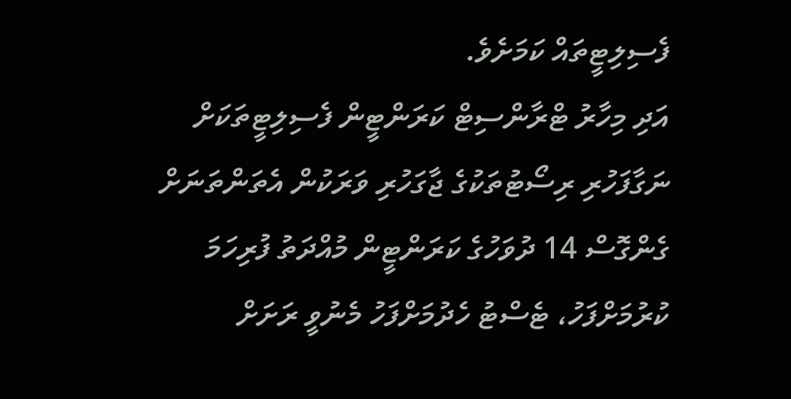ފެސިލިޓީތައް ކަމަށެވެ.
އަދި މިހާރު ޓްރާންސިޓް ކަރަންޓީން ފެސިލިޓީތަކަށް ނަގާފަހުރި ރިސޯޓުތަކުގެ ޖާގަހުރި ވަރަކުން އެތަންތަނަށް ގެންގޮސް 14 ދުވަހުގެ ކަރަންޓީން މުއްދަތު ފުރިހަމަ ކުރުމަށްފަހު، ޓެސްޓު ހެދުމަށްފަހު މެނުވީ ރަށަށް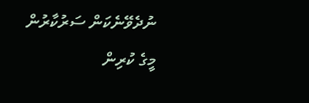ނުދެވޭނެކަން ސަރުކާރުން މީގެ ކުރިން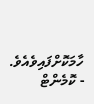ހާމަކޮށްފައިވެއެވެ.
- ކޮމެންޓް